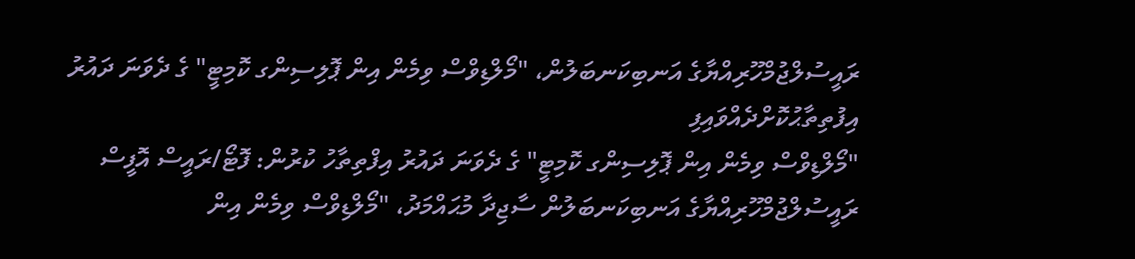ރައީސުލްޖުމްހޫރިއްޔާގެ އަނބިކަނބަލުން، "މޯލްޑިވްސް ވިމެން އިން ޕޮލިސިންގ ކޮމިޓީ" ގެ ދެވަނަ ދައުރު އިފުތިތާޙުކޮށްދެއްވައިފި
"މޯލްޑިވްސް ވިމެން އިން ޕޮލިސިންގ ކޮމިޓީ" ގެ ދެވަނަ ދައުރު އިފްތިތާހު ކުރުން: ފޮޓޯ/ރައީސް އޮފީސް
ރައީސުލްޖުމްހޫރިއްޔާގެ އަނބިކަނބަލުން ސާޖިދާ މުޙައްމަދު، "މޯލްޑިވްސް ވިމެން އިން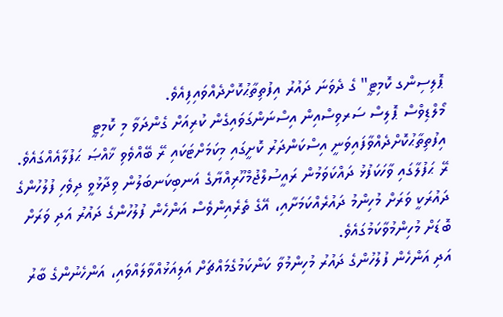ޕޮލިސިންގ ކޮމިޓީ" ގެ ދެވަނަ ދައުރު އިފުތިތާޙުކޮށްދެއްވައިފިއެވެ.
މޯލްޑިވްސް ޕޮލިސް ސަރވިސްއިން އިސްނަންގަވައިގެން ކުރިއަށް ގެންދަވާ މި ކޮމިޓީ އިފުތިތާޙުކޮށްދެއްވާފައިވަނީ އިސްކަންދަރު ކޮށީގައި މިކަމަށްޓަކައި ރޭ ބޭއްވެވި ޚާއްޞަ ޙަފުލާއެއްގައެވެ.
ރޭ ޙަފުލާގައި ވާހަކަފުޅު ދައްކަވަމުން ރައީސުލްޖުމްހޫރިއްޔާގެ އަނބިކަނބަލުން ވިދާޅުވީ ދިވެހި ފުލުހުންގެ ދައުރަކީ ވަރަށް މުހިންމު ދައުރެއްކަމަށާއި، އޭގެ ތެރެއިންވެސް އަންހެން ފުލުހުންގެ ދައުރު އަދި ވަރަށް ބޮޑަށް މުހިންމުވާކަމުގައެވެ.
އަދި އަންހެން ފުލުހުންގެ ދައުރު މުހިންމުވާ ކަންކަމުގެމައްޗަށް އަލިއަޅުއްވާލައްވައި، އަންހެނުންގެ ބާރު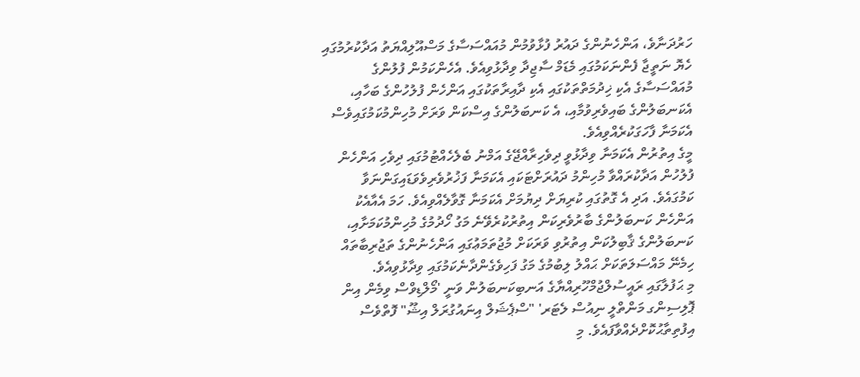ހަރުދަނާވެ، އަންހެނުންގެ ދައުރު ފުޅާވުމުން މުއައްސަސާގެ މަސްއޫލިއްޔަތު އަދާކުރުމުގައި ހެޔޮ ނަތީޖާ ފެންނަކަމުގައި މެޑަމް ސާޖިދާ ވިދާޅުވިއެވެ. އެހެންކަމުން ފުލުންގެ މުއައްސަސާގެ އެކި ޚިދުމަތްތަކުގައި އެކި ދާއިރާތަކުގައި އަންހެން ފުލުހުންގެ ބަހާއި، އެކަނބަލުންގެ ބައިވެރިވުމާއި، އެ ކަނބަލުންގެ އިސްކަން ވަރަށް މުހިންމުކަމުގައިވެސް އެކަމަނާ ފާހަގަކުރެއްވިއެވެ.
މީގެ އިތުރުން އެކަމަނާ ވިދާޅުވީ ދިވެހިރާއްޖޭގެ އަމްނު ބެލެހެއްޓުމުގައި ދިވެހި އަންހެން ފުލުހުން އަދާކުރައްވާ މުހިންމު ދައުރަށްޓަކައި އެކަމަނާ ފަޚުރުވެރިވެވަޑައިގަންނަވާ ކަމުގައެވެ. އަދި އެ ގޮތުގައި ކުރިޔަށް ދިޔުމަށް އެކަމަނާ ގޮވާލެއްވިއެވެ. ހަމަ އެއާއެކު އަންހެން ކަނބަލުންގެ ބާރުވެރިކަން އިތުރުކުރެވޭނެ މަގު ހޯދުމުގެ މުހިންމުކަމަށާއި، ކަނބަލުންގެ ޤާބިލުކަން އިތުރުވި ވަރަކަށް މުޖުތަމަޢުގައި އަންހެނުންގެ ތަޖުރިބާތައް ހިމެނޭ މައްސަލަތަކަށް ޙައްލު ލިބުމުގެ މަގު ފަހިވެގެންދާނެކަމުގައި ވިދާޅުވިއެވެ.
މި ޙަފުލާގައި ރައީސުލްޖުމްހޫރިއްޔާގެ އަނބިކަނބަލުން ވަނީ 'މޯލްޑިވްސް ވިމެން އިން ޕޮލިސިންގ މަންތްލީ ނިއުސް ލެޓަރ' "ސްޕެޝަލް އިނައުގުރަލް އިޝޫ" ފޮތްވެސް އިފުތިތާޙުކޮށްދެއްވާފައެވެ. މި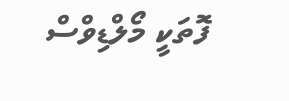ފޮތަކީ މޯލްޑިވްސް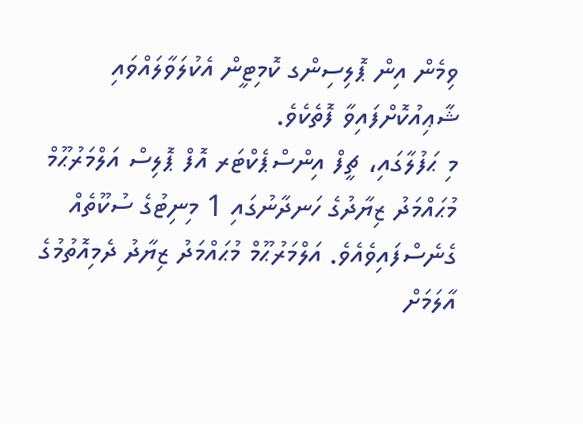ވިމެން އިން ޕޮލިސިންގ ކޮމިޓީން އެކުލަވާލައްވައި ޝާޢިއުކޮށްފައިވާ ފޮތެކެވެ.
މި ޙަފުލާގައި، ޗީފް އިންސްޕެކްޓަރ އޮފް ޕޮލިސް އަލްމަރުޙޫމް މުޙައްމަދު ޒިޔާދުގެ ހަނދާނުގައި 1 މިނިޓުގެ ސުކޫތެއް ގެނެސްފައިވެއެވެ. އަލްމަރުޙޫމް މުޙައްމަދު ޒިޔާދު ދެމިއޮތުމުގެ އާލަމަށް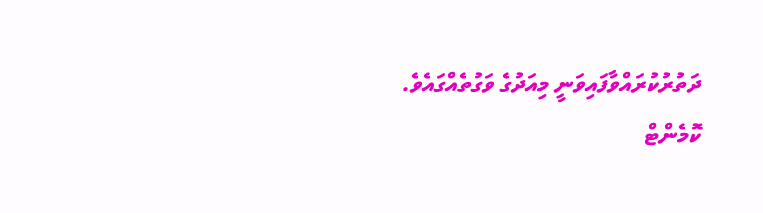ދަތުރުކުރައްވާފައިވަނީ މިއަދުގެ ވަގުތެއްގައެވެ.
ކޮމެންޓް